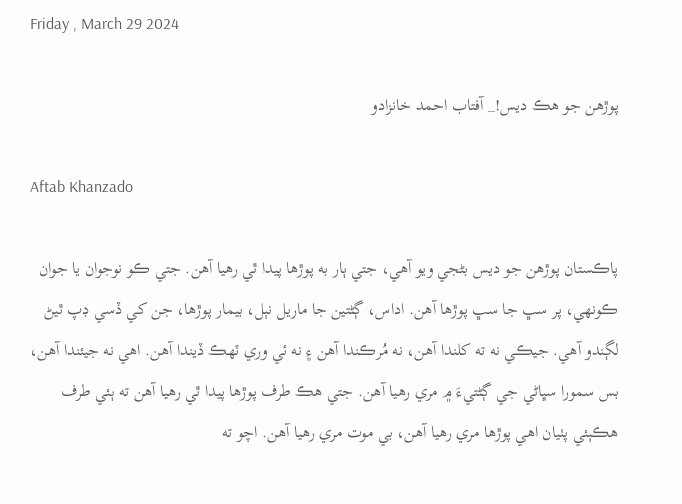Friday , March 29 2024

پوڙهن جو هڪ ديس!_ آفتاب احمد خانزادو

Aftab Khanzado

پاڪستان پوڙهن جو ديس بڻجي ويو آهي، جتي ٻار به پوڙها پيدا ٿي رهيا آهن. جتي ڪو نوجوان يا جوان ڪونهي، پر سڀ جا سڀ پوڙها آهن. اداس، ڳڻتين جا ماريل نٻل، بيمار پوڙها، جن کي ڏسي ڊپ ٿيڻ لڳندو آهي. جيڪي نه ته کلندا آهن، نه مُرڪندا آهن ۽ نه ئي وري ٽهڪ ڏيندا آهن. اهي نه جيئندا آهن، بس سمورا سڀاڻي جي ڳڻتيءَ ۾ مري رهيا آهن. جتي هڪ طرف پوڙها پيدا ٿي رهيا آهن ته ٻئي طرف هڪٻئي پٺيان اهي پوڙها مري رهيا آهن، بي موت مري رهيا آهن. اچو ته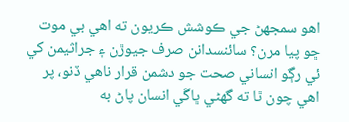اهو سمجهڻ جي ڪوشش ڪريون ته اهي بي موت ڇو پيا مرن؟ سائنسدانن صرف جيوڙن ۽ جراثيمن کي ئي رڳو انساني صحت جو دشمن قرار ناهي ڏنو، پر اهي چون ٿا ته گهڻي ڀاڱي انسان پاڻ به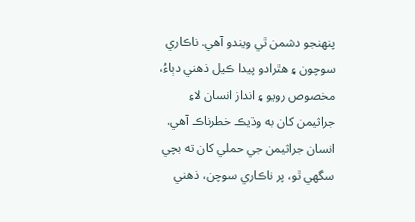پنهنجو دشمن ٿي ويندو آهي. ناڪاري سوچون ۽ هٿرادو پيدا ڪيل ذهني دٻاءُ، مخصوص رويو ۽ انداز انسان لاءِ جراثيمن کان به وڌيڪ خطرناڪ آهي. انسان جراثيمن جي حملي کان ته بچي سگهي ٿو، پر ناڪاري سوچن، ذهني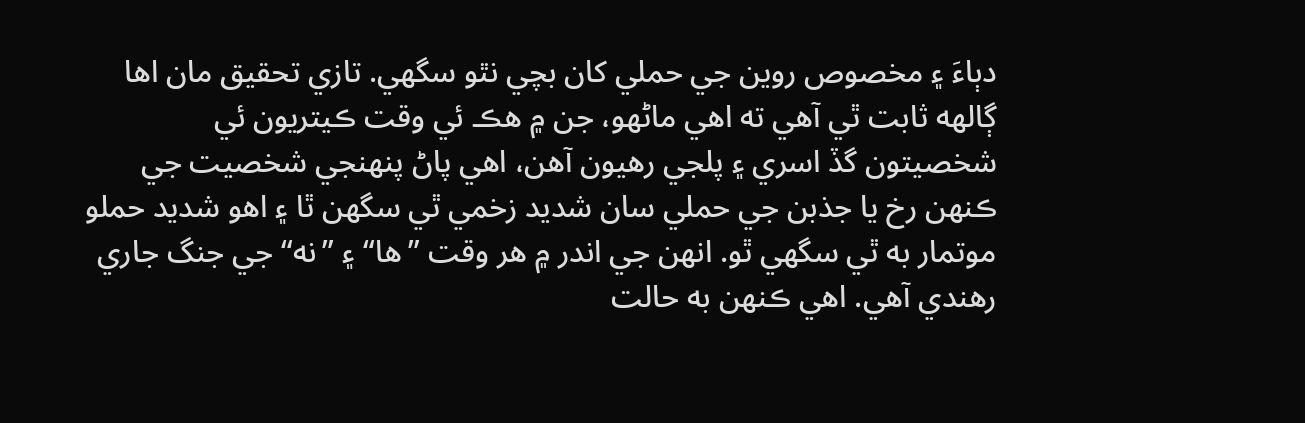دٻاءَ ۽ مخصوص روين جي حملي کان بچي نٿو سگهي. تازي تحقيق مان اها ڳالهه ثابت ٿي آهي ته اهي ماڻهو، جن ۾ هڪ ئي وقت ڪيتريون ئي شخصيتون گڏ اسري ۽ پلجي رهيون آهن، اهي پاڻ پنهنجي شخصيت جي ڪنهن رخ يا جذبن جي حملي سان شديد زخمي ٿي سگهن ٿا ۽ اهو شديد حملو موتمار به ٿي سگهي ٿو. انهن جي اندر ۾ هر وقت ”ها“ ۽ ”نه“ جي جنگ جاري رهندي آهي. اهي ڪنهن به حالت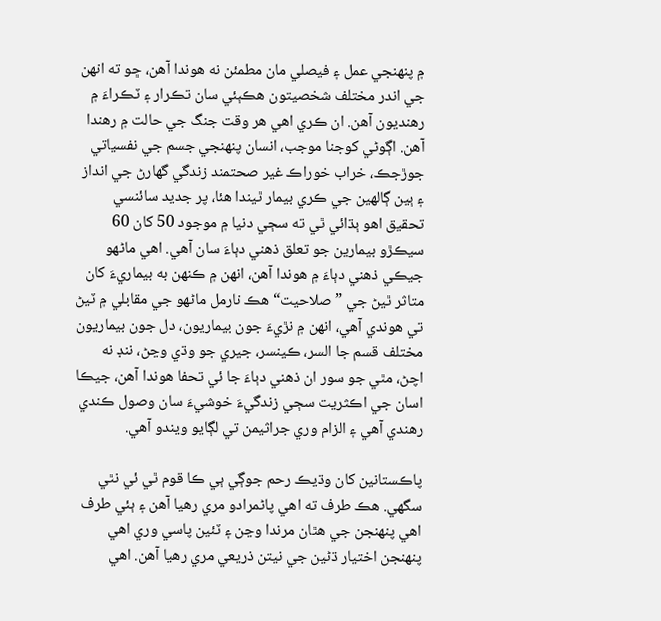۾ پنهنجي عمل ۽ فيصلي مان مطمئن نه هوندا آهن، ڇو ته انهن جي اندر مختلف شخصيتون هڪٻئي سان تڪرار ۽ ٽڪراءَ ۾ رهنديون آهن. ان ڪري اهي هر وقت جنگ جي حالت ۾ رهندا آهن. اڳوڻي کوجنا موجب، انسان پنهنجي جسم جي نفسياتي جوڙجڪ، خراب خوراڪ غير صحتمند زندگي گهارڻ جي انداز ۽ ٻين ڳالهين جي ڪري بيمار ٿيندا هئا، پر جديد سائنسي تحقيق اهو ٻڌائي ٿي ته سڄي دنيا ۾ موجود 50 کان 60 سيڪڙو بيمارين جو تعلق ذهني دٻاءَ سان آهي. اهي ماڻهو جيڪي ذهني دٻاءَ ۾ هوندا آهن، انهن ۾ ڪنهن به بيماريءَ کان متاثر ٿيڻ جي ”صلاحيت“ هڪ نارمل ماڻهو جي مقابلي ۾ ٽيڻ تي هوندي آهي، انهن ۾ نڙيءَ جون بيماريون، دل جون بيماريون مختلف قسم جا السر، ڪينسر، جيري جو وڌي وڃڻ، ننڊ نه اچڻ، مٿي جو سور ان ذهني دٻاءَ جا ئي تحفا هوندا آهن، جيڪا اسان جي اڪثريت سڄي زندگيءَ خوشيءَ سان وصول ڪندي رهندي آهي ۽ الزام وري جراثيمن تي لڳايو ويندو آهي.

پاڪستانين کان وڌيڪ رحم جوڳي ٻي ڪا قوم ٿي ئي نٿي سگهي. هڪ طرف ته اهي پاڻمرادو مري رهيا آهن ۽ ٻئي طرف اهي پنهنجن جي هٿان مرندا وڃن ۽ ٽئين پاسي وري اهي پنهنجن اختيار ڌڻين جي نيتن ذريعي مري رهيا آهن. اهي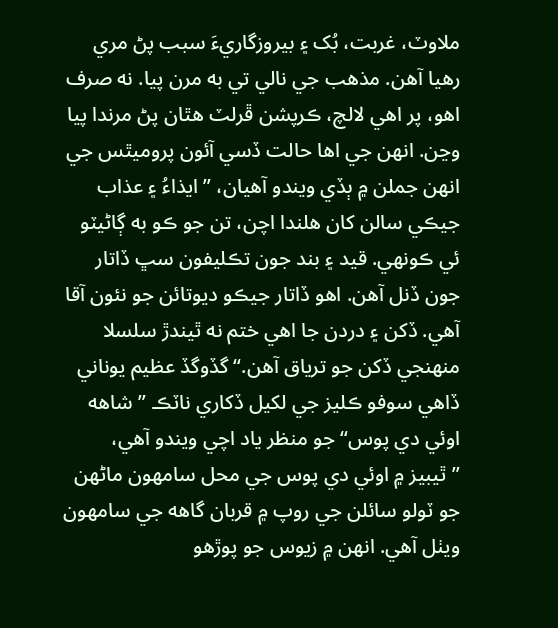ملاوٽ، غربت، بُک ۽ بيروزگاريءَ سبب پڻ مري رهيا آهن. مذهب جي نالي تي به مرن پيا. نه صرف اهو، پر اهي لالچ، ڪرپشن ڦرلٽ هٿان پڻ مرندا پيا وڃن. انهن جي اها حالت ڏسي آئون پروميٿس جي انهن جملن ۾ ٻڏي ويندو آهيان، ”ايذاءُ ۽ عذاب جيڪي سالن کان هلندا اچن، تن جو ڪو به ڳاڻيٽو ئي ڪونهي. قيد ۽ بند جون تڪليفون سڀ ڏاتار جون ڏنل آهن. اهو ڏاتار جيڪو ديوتائن جو نئون آقا آهي. ڏکن ۽ دردن جا اهي ختم نه ٿيندڙ سلسلا منهنجي ڏکن جو ترياق آهن.“ گڏوگڏ عظيم يوناني ڏاهي سوفو ڪليز جي لکيل ڏکاري ناٽڪ ”شاهه اوئي دي پوس“ جو منظر ياد اچي ويندو آهي، ”ٿيبيز ۾ اوئي دي پوس جي محل سامهون ماڻهن جو ٽولو سائلن جي روپ ۾ قربان گاهه جي سامهون ويٺل آهي. انهن ۾ زيوس جو پوڙهو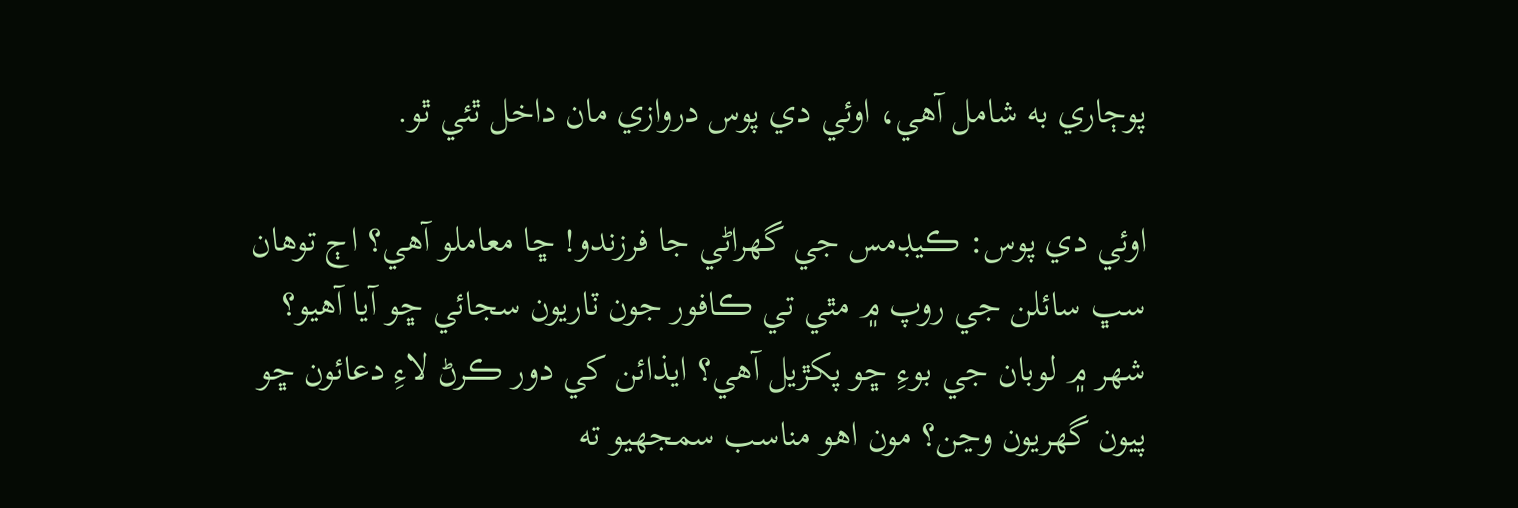پوڄاري به شامل آهي، اوئي دي پوس دروازي مان داخل ٿئي ٿو.

اوئي دي پوس: ڪيڊمس جي گهراڻي جا فرزندو! ڇا معاملو آهي؟ اڄ توهان سڀ سائلن جي روپ ۾ مٿي تي ڪافور جون ٽاريون سجائي ڇو آيا آهيو؟ شهر ۾ لوبان جي بوءِ ڇو پکڙيل آهي؟ ايذائن کي دور ڪرڻ لاءِ دعائون ڇو پيون گهريون وڃن؟ مون اهو مناسب سمجهيو ته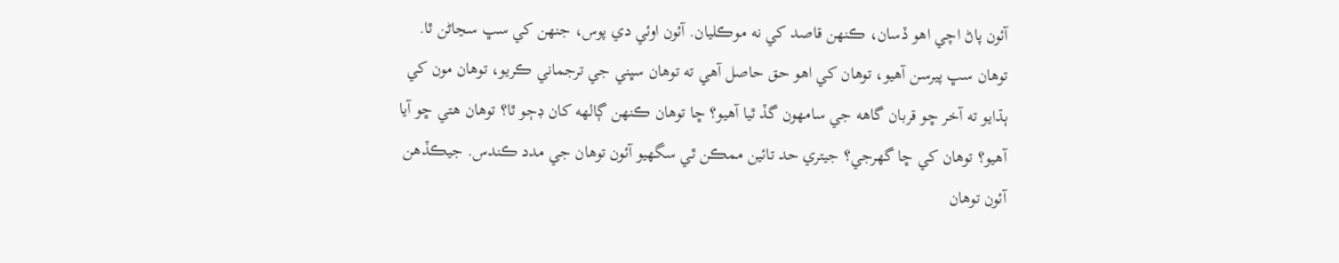آئون پاڻ اچي اهو ڏسان، ڪنهن قاصد کي نه موڪليان. آئون اوئي دي پوس، جنهن کي سڀ سڃاڻن ٿا. توهان سڀ پيرسن آهيو، توهان کي اهو حق حاصل آهي ته توهان سڀني جي ترجماني ڪريو، توهان مون کي ٻڌايو ته آخر ڇو قربان گاهه جي سامهون گڏ ٿيا آهيو؟ ڇا توهان ڪنهن ڳالهه کان ڊڄو ٿا؟ توهان هتي ڇو آيا آهيو؟ توهان کي ڇا گهرجي؟ جيتري حد تائين ممڪن ٿي سگهيو آئون توهان جي مدد ڪندس. جيڪڏهن آئون توهان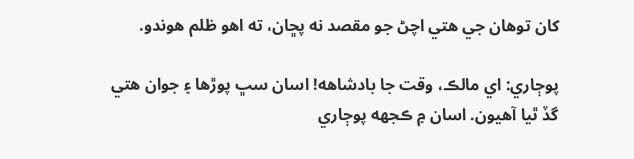کان توهان جي هتي اچڻ جو مقصد نه پڇان، ته اهو ظلم هوندو.

پوڄاري: اي مالڪ، وقت جا بادشاهه! اسان سڀ پوڙها ۽ جوان هتي گڏ ٿيا آهيون. اسان ۾ ڪجهه پوڄاري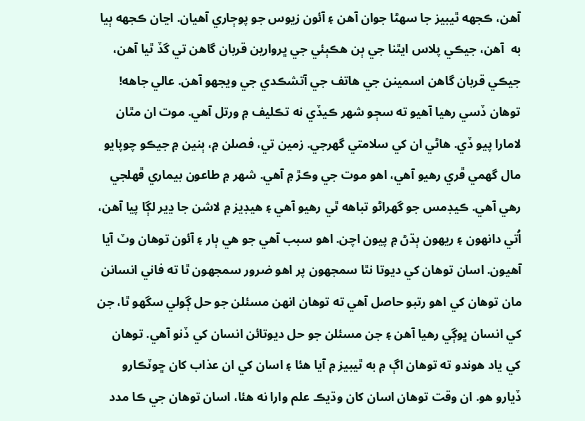آهن، ڪجهه ٿيبيز جا سهڻا جوان آهن ۽ آئون زيوس جو پوڄاري آهيان. اڃان ڪجهه ٻيا به  آهن، جيڪي پلاس ايٿنا جي ٻن هڪٻئي جي ڀروارين قربان گاهن تي گڏ ٿيا آهن، جيڪي قربان گاهن اسمينن جي هاتف جي آتشڪدي جي ويجهو آهن. عالي جاهه! توهان ڏسي رهيا آهيو ته سڄو شهر ڪيڏي نه تڪليف ۾ ورتل آهي. موت ان مٿان لامارا پيو ڏي. هاڻي ان کي سلامتي گهرجي. زمين تي، فصلن ۾، ٻنين ۾ جيڪو چوپايو مال گهمي ڦري رهيو آهي، اهو موت جي وڪڙ ۾ آهي. شهر ۾ طاعون بيماري ڦهلجي رهي آهي. ڪيڊمس جو گهراڻو تباهه ٿي رهيو آهي ۽ هيڊيز ۾ لاشن جا ڍير لڳا پيا آهن، اُتي دانهون ۽ ريهون ٻڌڻ ۾ پيون اچن. اهو سبب آهي جو هي ٻار ۽ آئون توهان وٽ آيا آهيون. اسان توهان کي ديوتا نٿا سمجهون پر اهو ضرور سمجهون ٿا ته فاني انسانن مان توهان کي اهو رتبو حاصل آهي ته توهان انهن مسئلن جو حل ڳولي سگهو ٿا، جن کي انسان ڀوڳي رهيا آهن ۽ جن مسئلن جو حل ديوتائن انسان کي ڏنو آهي. توهان کي ياد هوندو ته توهان اڳ ۾ به ٿيبيز ۾ آيا هئا ۽ اسان کي ان عذاب کان ڇوٽڪارو ڏيارو هو. ان وقت توهان اسان کان وڌيڪ علم وارا نه هئا، اسان توهان جي ڪا مدد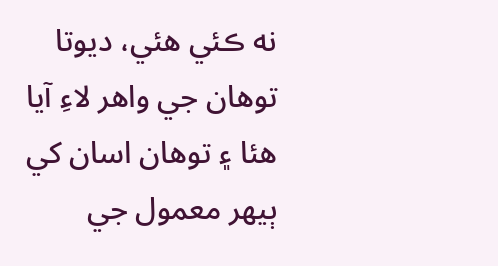نه ڪئي هئي، ديوتا توهان جي واهر لاءِ آيا هئا ۽ توهان اسان کي ٻيهر معمول جي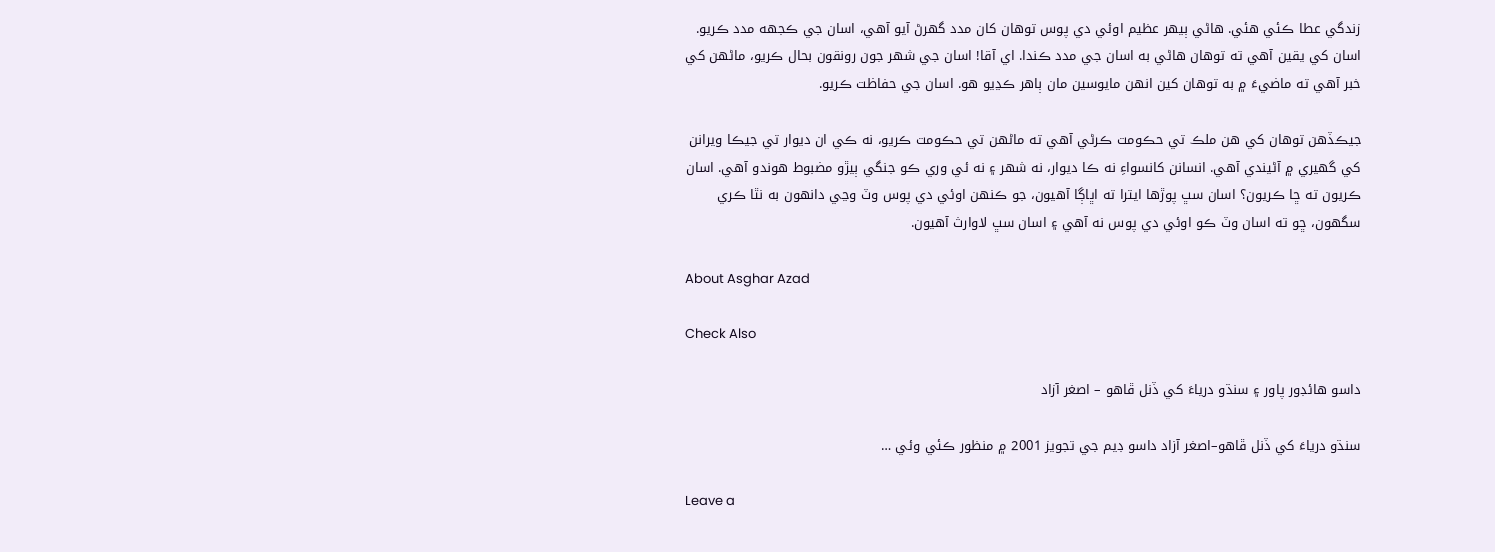زندگي عطا ڪئي هئي. هاڻي ٻيهر عظيم اوئي دي پوس توهان کان مدد گهرڻ آيو آهي، اسان جي ڪجهه مدد ڪريو. اسان کي يقين آهي ته توهان هاڻي به اسان جي مدد ڪندا. اي آقا! اسان جي شهر جون رونقون بحال ڪريو، ماڻهن کي خبر آهي ته ماضيءَ ۾ به توهان کين انهن مايوسين مان ٻاهر ڪڍيو هو. اسان جي حفاظت ڪريو.

جيڪڏهن توهان کي هن ملڪ تي حڪومت ڪرڻي آهي ته ماڻهن تي حڪومت ڪريو، نه ڪي ان ديوار تي جيڪا ويرانن کي گهيري ۾ آڻيندي آهي. انسانن کانسواءِ نه ڪا ديوار، نه شهر ۽ نه ئي وري ڪو جنگي ٻيڙو مضبوط هوندو آهي. اسان ڪريون ته ڇا ڪريون؟ اسان سڀ پوڙها ايترا ته اڀاڳا آهيون، جو ڪنهن اوئي دي پوس وٽ وڃي دانهون به نٿا ڪري سگهون، ڇو ته اسان وٽ ڪو اوئي دي پوس نه آهي ۽ اسان سڀ لاوارث آهيون.

About Asghar Azad

Check Also

داسو هائڊور پاور ۽ سنڌو درياءَ کي ڏنل ڦاهو – اصغر آزاد

سنڌو درياءَ کي ڏنل ڦاهو–اصغر آزاد داسو ڊيم جي تجويز 2001 ۾ منظور ڪئي وئي …

Leave a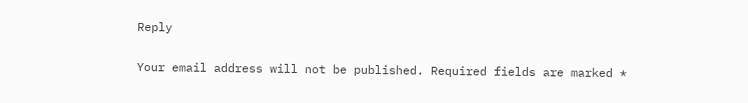Reply

Your email address will not be published. Required fields are marked *